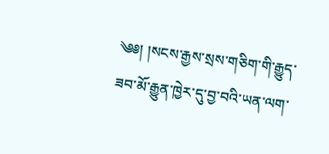༄༅། །སངས་རྒྱས་སྲས་གཅིག་གི་རྒྱུད་ཟབ་མོ་རྒྱུན་ཁྱེར་དུ་བྱ་བའི་ཡན་ལག་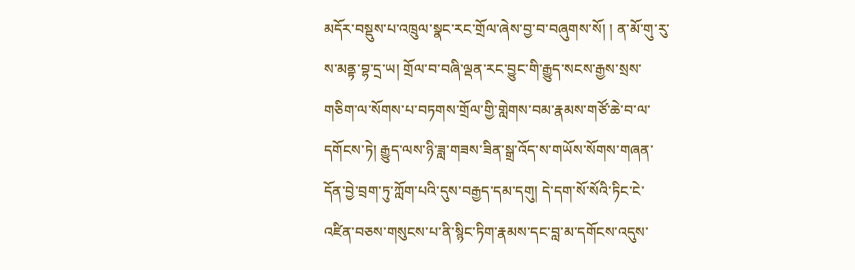མདོར་བསྡུས་པ་འཁྲུལ་སྣང་རང་གྲོལ་ཞེས་བྱ་བ་བཞུགས་སོ། ། ན་མོ་གུ་རུ་ས་མནྟ་བྷ་དྲ་ཡ། གྲོལ་བ་བཞི་ལྡན་རང་བྱུང་གི་རྒྱུད་སངས་རྒྱས་སྲས་གཅིག་ལ་སོགས་པ་བཏགས་གྲོལ་གྱི་གླེགས་བམ་རྣམས་གཙོ་ཆེ་བ་ལ་དགོངས་ཏེ། རྒྱུད་ལས་ཉི་ཟླ་གཟས་ཟིན་སྒྲ་འོད་ས་གཡོས་སོགས་གཞན་དོན་བྱེ་བྲག་ཏུ་ཀློག་པའི་དུས་བརྒྱད་དམ་དགུ། དེ་དག་སོ་སོའི་ཏིང་ངེ་འཛིན་བཅས་གསུངས་པ་ནི་སྙིང་ཏིག་རྣམས་དང་བླ་མ་དགོངས་འདུས་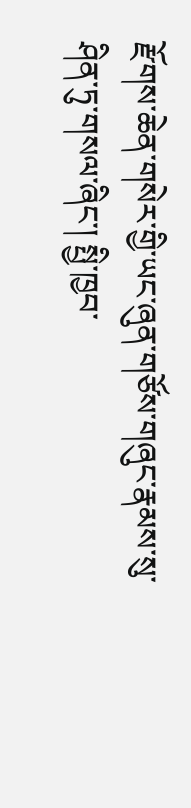རྫོགས་ཆེན་གསེར་གྱི་ཡང་ཞུན་གཙོས་གཞུང་རྣམས་སུ་ཤིན་ཏུ་གསལ་ཞིང་། སྤྱི་ཁྱབ་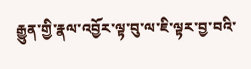རྒྱུན་གྱི་རྣལ་འབྱོར་ལྟ་བུ་ལ་ཇི་ལྟར་བྱ་བའི་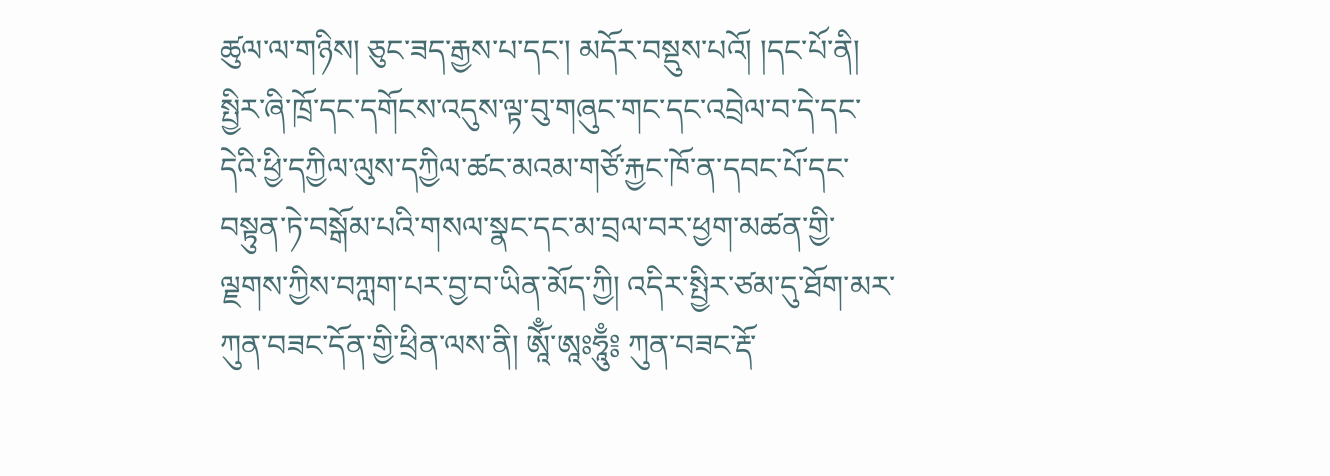ཚུལ་ལ་གཉིས། ཅུང་ཟད་རྒྱས་པ་དང་། མདོར་བསྡུས་པའོ། །དང་པོ་ནི། སྤྱིར་ཞི་ཁྲོ་དང་དགོངས་འདུས་ལྟ་བུ་གཞུང་གང་དང་འབྲེལ་བ་དེ་དང་དེའི་ཕྱི་དཀྱིལ་ལུས་དཀྱིལ་ཚང་མའམ་གཙོ་རྐྱང་ཁོ་ན་དབང་པོ་དང་བསྟུན་ཏེ་བསྒོམ་པའི་གསལ་སྣང་དང་མ་བྲལ་བར་ཕྱག་མཚན་གྱི་ལྗགས་ཀྱིས་བཀླག་པར་བྱ་བ་ཡིན་མོད་ཀྱི། འདིར་སྤྱིར་ཙམ་དུ་ཐོག་མར་ཀུན་བཟང་དོན་གྱི་ཕྲིན་ལས་ནི། ཨཱོྃ་ཨཱཿཧཱུྃ༔ ཀུན་བཟང་རྡོ་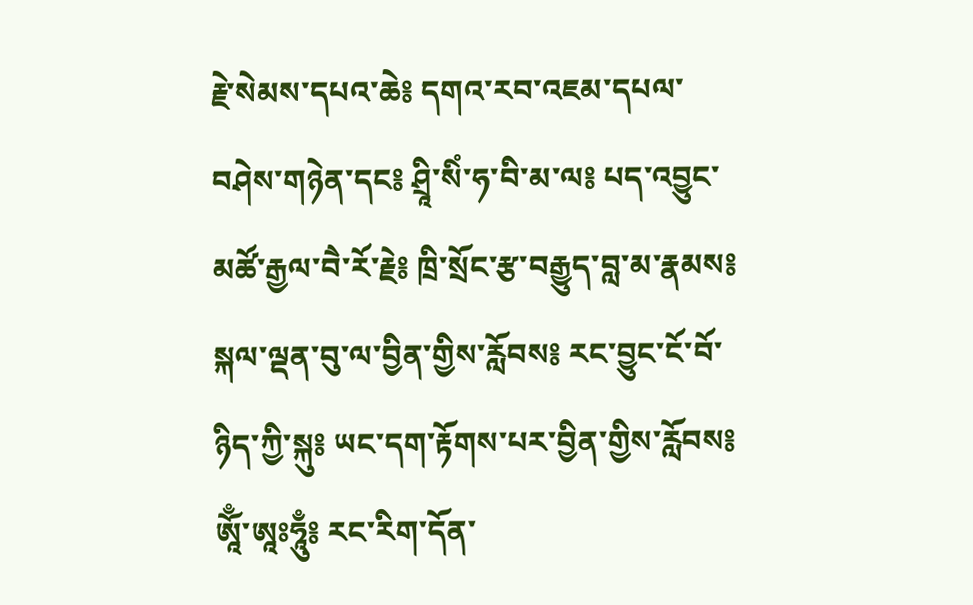རྗེ་སེམས་དཔའ་ཆེ༔ དགའ་རབ་འཇམ་དཔལ་བཤེས་གཉེན་དང༔ ཤྲཱི་སིཾ་ཧ་བི་མ་ལ༔ པད་འབྱུང་མཚོ་རྒྱལ་བཻ་རོ་རྗེ༔ ཁྲི་སྲོང་རྩ་བརྒྱུད་བླ་མ་རྣམས༔ སྐལ་ལྡན་བུ་ལ་བྱིན་གྱིས་རློབས༔ རང་བྱུང་ངོ་བོ་ཉིད་ཀྱི་སྐུ༔ ཡང་དག་རྟོགས་པར་བྱིན་གྱིས་རློབས༔ ཨཱོྃ་ཨཱཿཧཱུྃ༔ རང་རིག་དོན་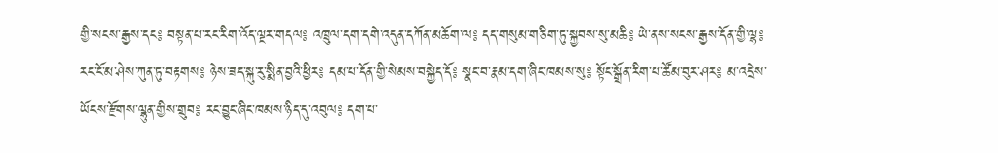གྱི་སངས་རྒྱས་དང༔ བསྟན་པ་རང་རིག་འོད་ལྔར་གདལ༔ འཁྲུལ་དག་དགེ་འདུན་དཀོན་མཆོག་ལ༔ དད་གསུམ་གཅིག་ཏུ་སྐྱབས་སུ་མཆི༔ ཡེ་ནས་སངས་རྒྱས་དོན་གྱི་ལྷ༔ རང་ངོ་མ་ཤེས་ཀུན་ཏུ་བརྟགས༔ ཉེས་ཟད་སྐུ་རུ་སྨིན་བྱའི་ཕྱིར༔ དམ་པ་དོན་གྱི་སེམས་བསྐྱེད་དོ༔ སྣང་བ་རྣམ་དག་ཞིང་ཁམས་སུ༔ སྟོང་སྒྲོན་རིག་པ་ཚོམ་བུར་ཤར༔ མ་འདྲེས་ཡོངས་རྫོགས་ལྷུན་གྱིས་གྲུབ༔ རང་བྱུང་ཞིང་ཁམས་ཉིད་དུ་འབུལ༔ དག་པ་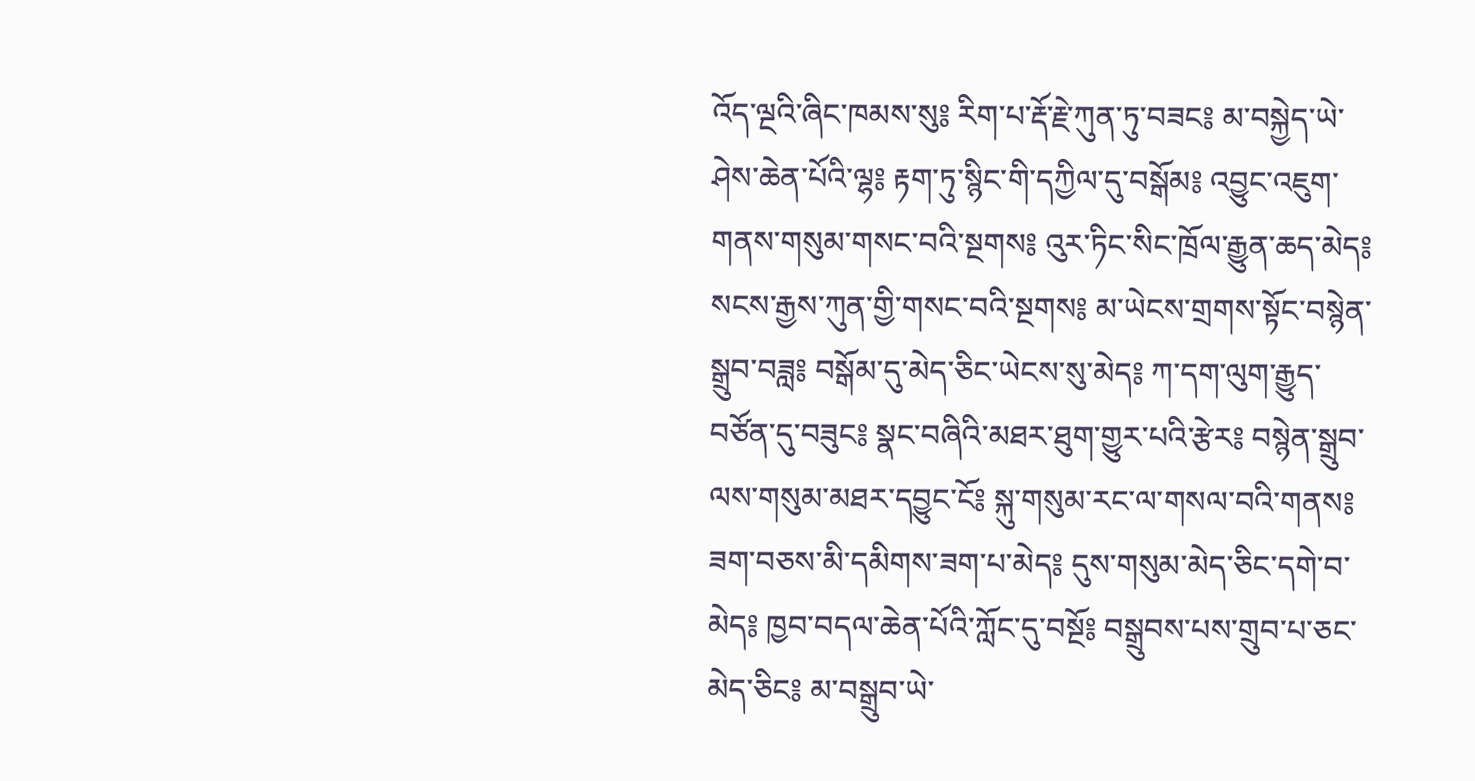འོད་ལྔའི་ཞིང་ཁམས་སུ༔ རིག་པ་རྡོ་རྗེ་ཀུན་ཏུ་བཟང༔ མ་བསྐྱེད་ཡེ་ཤེས་ཆེན་པོའི་ལྷ༔ རྟག་ཏུ་སྙིང་གི་དཀྱིལ་དུ་བསྒོམ༔ འབྱུང་འཇུག་གནས་གསུམ་གསང་བའི་སྔགས༔ འུར་ཏིང་སིང་ཁྲོལ་རྒྱུན་ཆད་མེད༔ སངས་རྒྱས་ཀུན་གྱི་གསང་བའི་སྔགས༔ མ་ཡེངས་གྲགས་སྟོང་བསྙེན་སྒྲུབ་བཟླ༔ བསྒོམ་དུ་མེད་ཅིང་ཡེངས་སུ་མེད༔ ཀ་དག་ལུག་རྒྱུད་བཙོན་དུ་བཟུང༔ སྣང་བཞིའི་མཐར་ཐུག་གྱུར་པའི་རྩེར༔ བསྙེན་སྒྲུབ་ལས་གསུམ་མཐར་དབྱུང་ངོ༔ སྐུ་གསུམ་རང་ལ་གསལ་བའི་གནས༔ ཟག་བཅས་མི་དམིགས་ཟག་པ་མེད༔ དུས་གསུམ་མེད་ཅིང་དགེ་བ་མེད༔ ཁྱབ་བདལ་ཆེན་པོའི་ཀློང་དུ་བསྔོ༔ བསྒྲུབས་པས་གྲུབ་པ་ཅང་མེད་ཅིང༔ མ་བསྒྲུབ་ཡེ་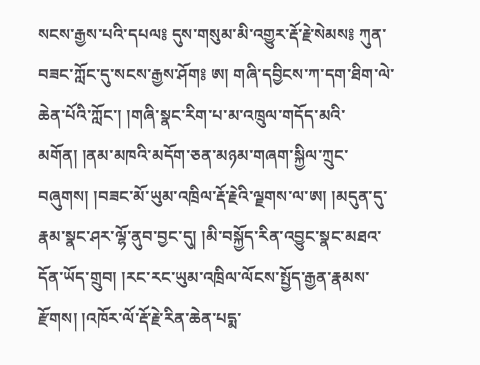སངས་རྒྱས་པའི་དཔལ༔ དུས་གསུམ་མི་འགྱུར་རྡོ་རྗེ་སེམས༔ ཀུན་བཟང་ཀློང་དུ་སངས་རྒྱས་ཤོག༔ ཨ། གཞི་དབྱིངས་ཀ་དག་ཐིག་ལེ་ཆེན་པོའི་ཀློང་། །གཞི་སྣང་རིག་པ་མ་འཁྲུལ་གདོད་མའི་མགོན། །ནམ་མཁའི་མདོག་ཅན་མཉམ་གཞག་སྐྱིལ་ཀྲུང་བཞུགས། །བཟང་མོ་ཡུམ་འཁྲིལ་རྡོ་རྗེའི་ལྗགས་ལ་ཨ། །མདུན་དུ་རྣམ་སྣང་ཤར་ལྷོ་ནུབ་བྱང་དུ། །མི་བསྐྱོད་རིན་འབྱུང་སྣང་མཐའ་དོན་ཡོད་གྲུབ། །རང་རང་ཡུམ་འཁྲིལ་ལོངས་སྤྱོད་རྒྱན་རྣམས་རྫོགས། །འཁོར་ལོ་རྡོ་རྗེ་རིན་ཆེན་པདྨ་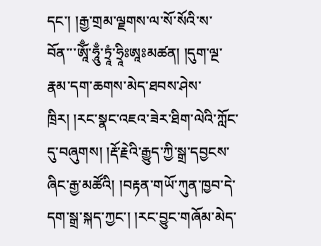དང་། །རྒྱ་གྲམ་ལྗགས་ལ་སོ་སོའི་ས་བོན་་་ཨཱོྃ་ཧཱུྃ་ཏྲཱཾ་ཧྲཱིཿཨཱཿམཚན། །དུག་ལྔ་རྣམ་དག་ཆགས་མེད་ཐབས་ཤེས་ཁྲིར། །རང་སྣང་འཇའ་ཟེར་ཐིག་ལེའི་ཀློང་དུ་བཞུགས། །རྡོ་རྗེའི་རྒྱུད་ཀྱི་སྒྲ་དབྱངས་ཞིང་རྒྱ་མཚོའི། །བརྟན་གཡོ་ཀུན་ཁྱབ་དེ་དག་སྒྲ་སྐད་ཀྱང་། །རང་བྱུང་གཞོམ་མེད་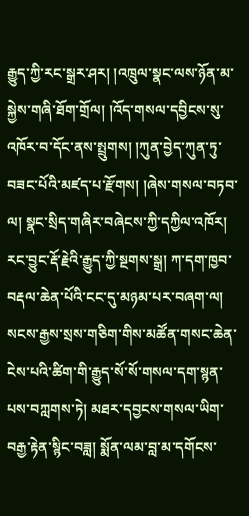རྒྱུད་ཀྱི་རང་སྒྲར་ཤར། །འཁྲུལ་སྣང་ལས་ཉོན་མ་སྐྱེས་གཞི་ཐོག་གྲོལ། །འོད་གསལ་དབྱིངས་སུ་འཁོར་བ་དོང་ནས་སྤྲུགས། །ཀུན་བྱེད་ཀུན་ཏུ་བཟང་པོའི་མཛད་པ་རྫོགས། །ཞེས་གསལ་བཏབ་ལ། སྣང་སྲིད་གཞིར་བཞེངས་ཀྱི་དཀྱིལ་འཁོར། རང་བྱུང་རྡོ་རྗེའི་རྒྱུད་ཀྱི་སྔགས་སྒྲ། ཀ་དག་ཁྱབ་བརྡལ་ཆེན་པོའི་ངང་དུ་མཉམ་པར་བཞག་ལ། སངས་རྒྱས་སྲས་གཅིག་གིས་མཚོན་གསང་ཆེན་ངེས་པའི་ཚིག་གི་རྒྱུད་སོ་སོ་གསལ་དག་སྙན་པས་བཀླགས་ཏེ། མཐར་དབྱངས་གསལ་ཡིག་བརྒྱ་རྟེན་སྙིང་བཟླ། སྨོན་ལམ་བླ་མ་དགོངས་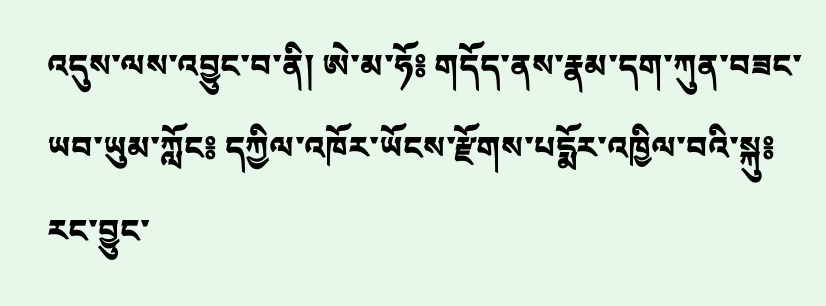འདུས་ལས་འབྱུང་བ་ནི། ཨེ་མ་ཧོ༔ གདོད་ནས་རྣམ་དག་ཀུན་བཟང་ཡབ་ཡུམ་ཀློང༔ དཀྱིལ་འཁོར་ཡོངས་རྫོགས་པདྨོར་འཁྱིལ་བའི་སྐུ༔ རང་བྱུང་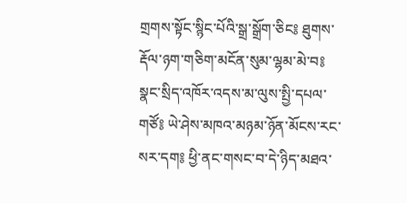གྲགས་སྟོང་སྙིང་པོའི་སྒྲ་སྒྲོག་ཅིང༔ ཐུགས་རྡོལ་ཉག་གཅིག་མངོན་སུམ་ལྷམ་མེ་བ༔ སྣང་སྲིད་འཁོར་འདས་མ་ལུས་སྤྱི་དཔལ་གཙོ༔ ཡེ་ཤེས་མཁའ་མཉམ་ཉོན་མོངས་རང་སར་དག༔ ཕྱི་ནང་གསང་བ་དེ་ཉིད་མཐའ་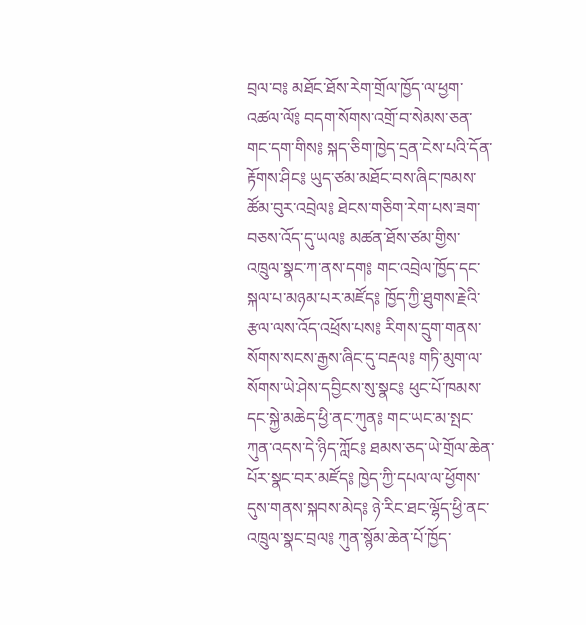བྲལ་བ༔ མཐོང་ཐོས་རེག་གྲོལ་ཁྱོད་ལ་ཕྱག་འཚལ་ལོ༔ བདག་སོགས་འགྲོ་བ་སེམས་ཅན་གང་དག་གིས༔ སྐད་ཅིག་ཁྱེད་དྲན་ངེས་པའི་དོན་རྟོགས་ཤིང༔ ཡུད་ཙམ་མཐོང་བས་ཞིང་ཁམས་ཚོམ་བུར་འབྲེལ༔ ཐེངས་གཅིག་རེག་པས་ཟག་བཅས་འོད་དུ་ཡལ༔ མཚན་ཐོས་ཙམ་གྱིས་འཁྲུལ་སྣང་ཀ་ནས་དག༔ གང་འབྲེལ་ཁྱོད་དང་སྐལ་པ་མཉམ་པར་མཛོད༔ ཁྱོད་ཀྱི་ཐུགས་རྗེའི་རྩལ་ལས་འོད་འཕྲོས་པས༔ རིགས་དྲུག་གནས་སོགས་སངས་རྒྱས་ཞིང་དུ་བརྡལ༔ གཏི་མུག་ལ་སོགས་ཡེ་ཤེས་དབྱིངས་སུ་སྣང༔ ཕུང་པོ་ཁམས་དང་སྐྱེ་མཆེད་ཕྱི་ནང་ཀུན༔ གང་ཡང་མ་སྤང་ཀུན་འདས་དེ་ཉིད་ཀློང༔ ཐམས་ཅད་ཡེ་གྲོལ་ཆེན་པོར་སྣང་བར་མཛོད༔ ཁྱེད་ཀྱི་དཔལ་ལ་ཕྱོགས་དུས་གནས་སྐབས་མེད༔ ཉེ་རིང་ཐང་ལྷོད་ཕྱི་ནང་འཁྲུལ་སྣང་བྲལ༔ ཀུན་སྙོམ་ཆེན་པོ་ཁྱོད་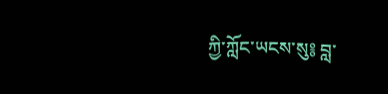ཀྱི་ཀློང་ཡངས་སུ༔ བླ་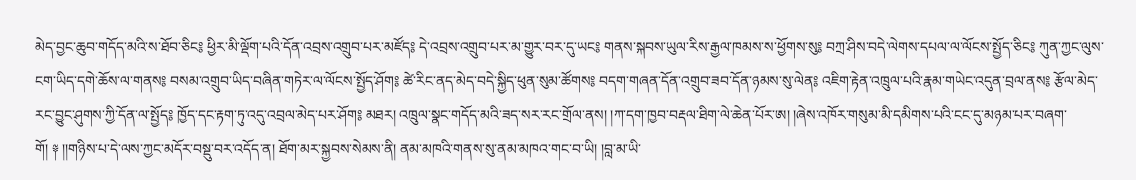མེད་བྱང་ཆུབ་གདོད་མའི་ས་ཐོབ་ཅིང༔ ཕྱིར་མི་ལྡོག་པའི་དོན་འབྲས་འགྲུབ་པར་མཛོད༔ དེ་འབྲས་འགྲུབ་པར་མ་གྱུར་བར་དུ་ཡང༔ གནས་སྐབས་ཡུལ་རིས་རྒྱལ་ཁམས་ས་ཕྱོགས་སུ༔ བཀྲ་ཤིས་བདེ་ལེགས་དཔལ་ལ་ལོངས་སྤྱོད་ཅིང༔ ཀུན་ཀྱང་ལུས་ངག་ཡིད་དགེ་ཆོས་ལ་གནས༔ བསམ་འགྲུབ་ཡིད་བཞིན་གཏེར་ལ་ལོངས་སྤྱོད་ཤོག༔ ཚེ་རིང་ནད་མེད་བདེ་སྐྱིད་ཕུན་སུམ་ཚོགས༔ བདག་གཞན་དོན་འགྲུབ་ཟབ་དོན་ཉམས་སུ་ལེན༔ འཇིག་རྟེན་འཁྲུལ་པའི་རྣམ་གཡེང་འདུན་བྲལ་ནས༔ རྩོལ་མེད་རང་བྱུང་ཤུགས་ཀྱི་དོན་ལ་སྤྱོད༔ ཁྱོད་དང་རྟག་ཏུ་འདུ་འབྲལ་མེད་པར་ཤོག༔ མཐར། འཁྲུལ་སྣང་གདོད་མའི་ཟད་སར་རང་གྲོལ་ནས། །ཀ་དག་ཁྱབ་བརྡལ་ཐིག་ལེ་ཆེན་པོར་ཨ། །ཞེས་འཁོར་གསུམ་མི་དམིགས་པའི་ངང་དུ་མཉམ་པར་བཞག་གོ། ༈ །།གཉིས་པ་དེ་ལས་ཀྱང་མདོར་བསྡུ་བར་འདོད་ན། ཐོག་མར་སྐྱབས་སེམས་ནི། ནམ་མཁའི་གནས་སུ་ནམ་མཁའ་གང་བ་ཡི། །བླ་མ་ཡི་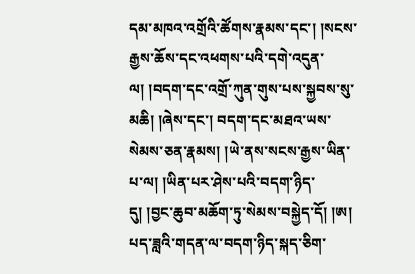དམ་མཁའ་འགྲོའི་ཚོགས་རྣམས་དང་། །སངས་རྒྱས་ཆོས་དང་འཕགས་པའི་དགེ་འདུན་ལ། །བདག་དང་འགྲོ་ཀུན་གུས་པས་སྐྱབས་སུ་མཆི། །ཞེས་དང་། བདག་དང་མཐའ་ཡས་སེམས་ཅན་རྣམས། །ཡེ་ནས་སངས་རྒྱས་ཡིན་པ་ལ། །ཡིན་པར་ཤེས་པའི་བདག་ཉིད་དུ། །བྱང་ཆུབ་མཆོག་ཏུ་སེམས་བསྐྱེད་དོ། །ཨ། པད་ཟླའི་གདན་ལ་བདག་ཉིད་སྐད་ཅིག་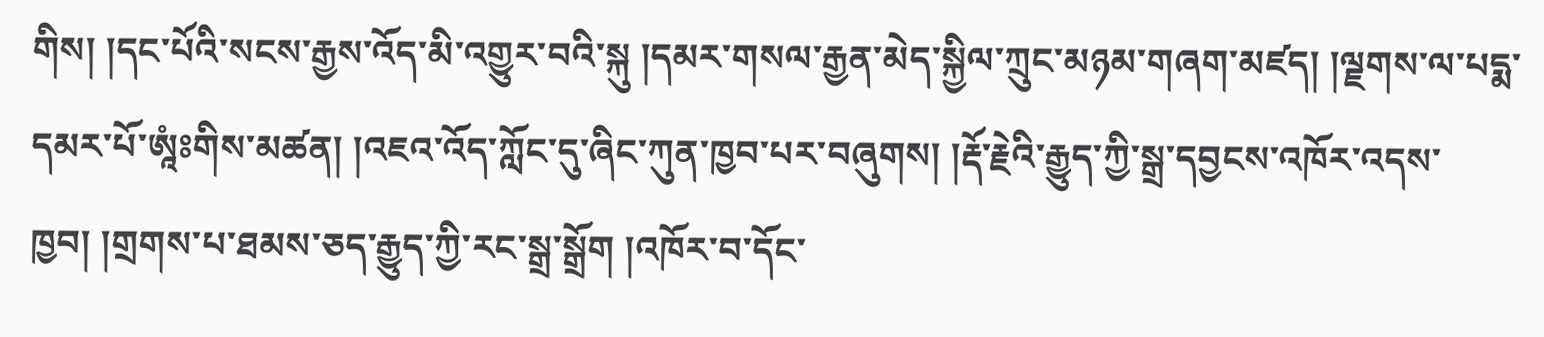གིས། །དང་པོའི་སངས་རྒྱས་འོད་མི་འགྱུར་བའི་སྐུ །དམར་གསལ་རྒྱན་མེད་སྐྱིལ་ཀྲུང་མཉམ་གཞག་མཛད། །ལྗགས་ལ་པདྨ་དམར་པོ་ཨཱཾཿགིས་མཚན། །འཇའ་འོད་ཀློང་དུ་ཞིང་ཀུན་ཁྱབ་པར་བཞུགས། །རྡོ་རྗེའི་རྒྱུད་ཀྱི་སྒྲ་དབྱངས་འཁོར་འདས་ཁྱབ། །གྲགས་པ་ཐམས་ཅད་རྒྱུད་ཀྱི་རང་སྒྲ་སྒྲོག །འཁོར་བ་དོང་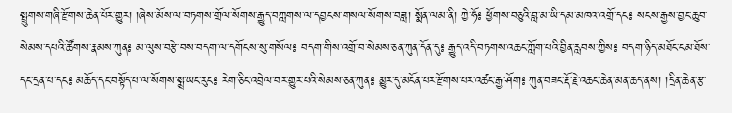སྤྲུགས་གཞི་རྫོགས་ཆེན་པོར་གྱུར། །ཞེས་མོས་ལ་བཏགས་གྲོལ་སོགས་རྒྱུད་བཀླགས་ལ་དབྱངས་གསལ་སོགས་བཟླ། སྨོན་ལམ་ནི། ཀྱེ་ཧོ༔ ཕྱོགས་བཅུའི་བླ་མ་ཡི་དམ་མཁའ་འགྲོ་དང༔ སངས་རྒྱས་བྱང་ཆུབ་སེམས་དཔའི་ཚོགས་རྣམས་ཀུན༔ མ་ལུས་བརྩེ་བས་བདག་ལ་དགོངས་སུ་གསོལ༔ བདག་གིས་འགྲོ་བ་སེམས་ཅན་ཀུན་དོན་དུ༔ རྒྱུད་འདི་བཏགས་འཆང་ཀློག་པའི་བྱིན་རླབས་ཀྱིས༔ བདག་ཉིད་མཐོང་ངམ་ཐོས་དང་དྲན་པ་དང༔ མཆོད་དང་བསྟོད་པ་ལ་སོགས་སྨྲ་ཡང་རུང༔ རེག་ཅིང་འབྲེལ་བར་གྱུར་པའི་སེམས་ཅན་ཀུན༔ མྱུར་དུ་མངོན་པར་རྫོགས་པར་འཚང་རྒྱ་ཤོག༔ ཀུན་བཟང་རྡོ་རྗེ་འཆང་ཆེན་མན་ཆད་ནས། །དྲིན་ཆེན་རྩ་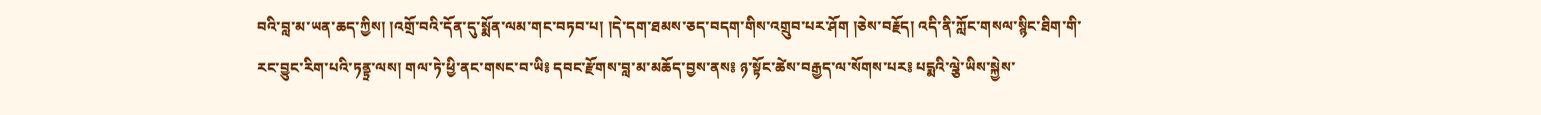བའི་བླ་མ་ཡན་ཆད་ཀྱིས། །འགྲོ་བའི་དོན་དུ་སྨོན་ལམ་གང་བཏབ་པ། །དེ་དག་ཐམས་ཅད་བདག་གིས་འགྲུབ་པར་ཤོག །ཅེས་བརྗོད། འདི་ནི་ཀློང་གསལ་སྙིང་ཐིག་གི་རང་བྱུང་རིག་པའི་ཏནྟྲ་ལས། གལ་ཏེ་ཕྱི་ནང་གསང་བ་ཡི༔ དབང་རྫོགས་བླ་མ་མཆོད་བྱས་ནས༔ ཉ་སྟོང་ཚེས་བརྒྱད་ལ་སོགས་པར༔ པདྨའི་ལྕེ་ཡིས་སྐྱེས་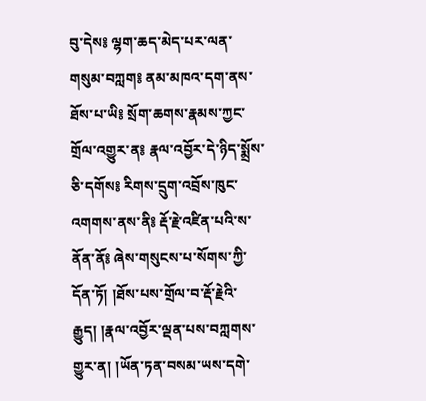བུ་དེས༔ ལྷག་ཆད་མེད་པར་ལན་གསུམ་བཀླག༔ ནམ་མཁའ་དག་ནས་ཐོས་པ་ཡི༔ སྲོག་ཆགས་རྣམས་ཀྱང་གྲོལ་འགྱུར་ན༔ རྣལ་འབྱོར་དེ་ཉིད་སྨྲོས་ཅི་དགོས༔ རིགས་དྲུག་འབྲོས་ཁུང་འགགས་ནས་ནི༔ རྡོ་རྗེ་འཛིན་པའི་ས་ནོན་ནོ༔ ཞེས་གསུངས་པ་སོགས་ཀྱི་དོན་ཏོ། །ཐོས་པས་གྲོལ་བ་རྡོ་རྗེའི་རྒྱུད། །རྣལ་འབྱོར་ལྡན་པས་བཀླགས་གྱུར་ན། །ཡོན་ཏན་བསམ་ཡས་དགེ་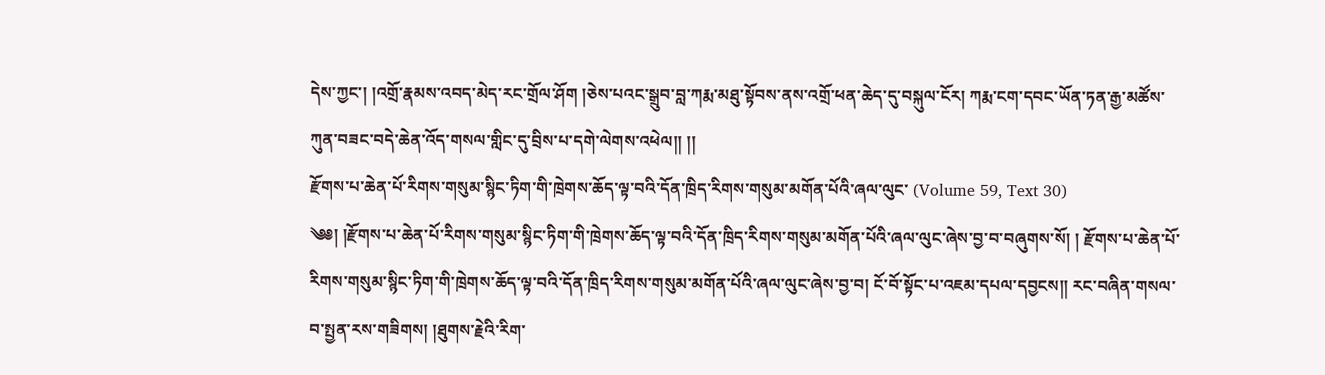དེས་ཀྱང་། །འགྲོ་རྣམས་འབད་མེད་རང་གྲོལ་ཤོག །ཅེས་པའང་སྒྲུབ་བླ་ཀརྨ་མཐུ་སྟོབས་ནས་འགྲོ་ཕན་ཆེད་དུ་བསྐུལ་ངོར། ཀརྨ་ངག་དབང་ཡོན་ཏན་རྒྱ་མཚོས་ཀུན་བཟང་བདེ་ཆེན་འོད་གསལ་གླིང་དུ་བྲིས་པ་དགེ་ལེགས་འཕེལ།། །།
རྫོགས་པ་ཆེན་པོ་རིགས་གསུམ་སྙིང་ཏིག་གི་ཁྲེགས་ཆོད་ལྟ་བའི་དོན་ཁྲིད་རིགས་གསུམ་མགོན་པོའི་ཞལ་ལུང་ (Volume 59, Text 30)
༄༅། །རྫོགས་པ་ཆེན་པོ་རིགས་གསུམ་སྙིང་ཏིག་གི་ཁྲེགས་ཆོད་ལྟ་བའི་དོན་ཁྲིད་རིགས་གསུམ་མགོན་པོའི་ཞལ་ལུང་ཞེས་བྱ་བ་བཞུགས་སོ། ། རྫོགས་པ་ཆེན་པོ་རིགས་གསུམ་སྙིང་ཏིག་གི་ཁྲེགས་ཆོད་ལྟ་བའི་དོན་ཁྲིད་རིགས་གསུམ་མགོན་པོའི་ཞལ་ལུང་ཞེས་བྱ་བ། ངོ་བོ་སྟོང་པ་འཇམ་དཔལ་དབྱངས།། རང་བཞིན་གསལ་བ་སྤྱན་རས་གཟིགས། །ཐུགས་རྗེའི་རིག་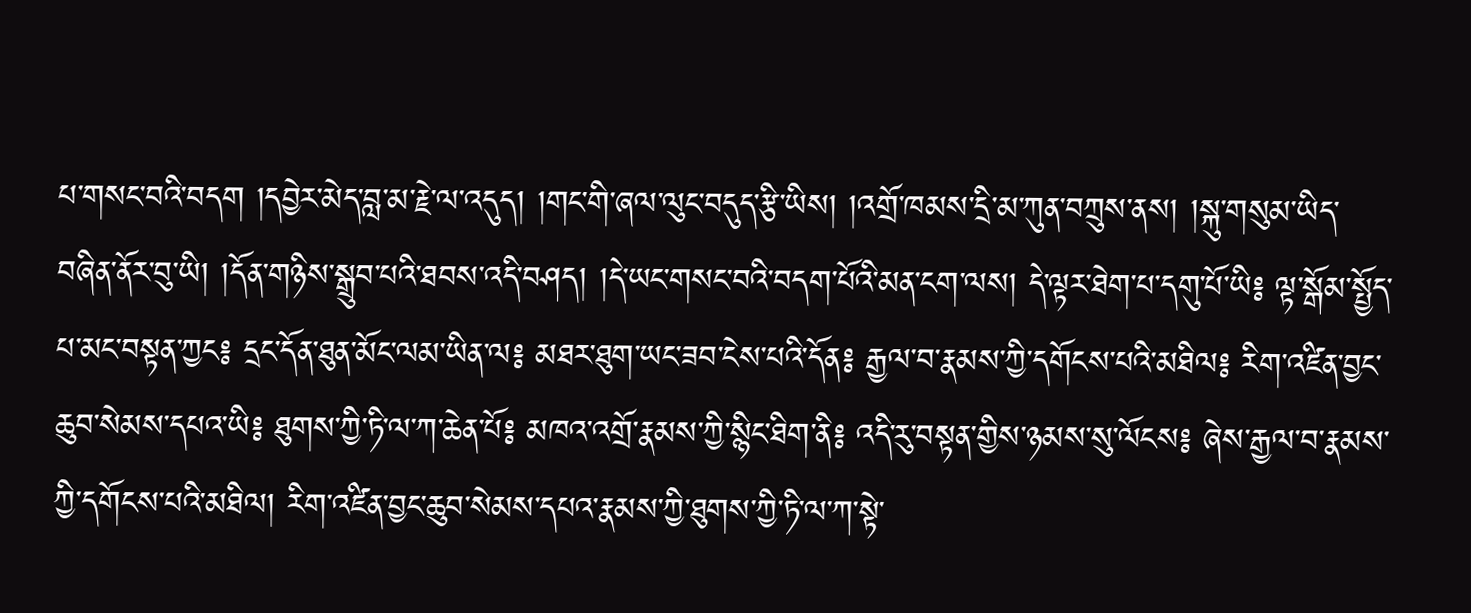པ་གསང་བའི་བདག །དབྱེར་མེད་བླ་མ་རྗེ་ལ་འདུད། །གང་གི་ཞལ་ལུང་བདུད་རྩི་ཡིས། །འགྲོ་ཁམས་དྲི་མ་ཀུན་བཀྲུས་ནས། །སྐུ་གསུམ་ཡིད་བཞིན་ནོར་བུ་ཡི། །དོན་གཉིས་སྒྲུབ་པའི་ཐབས་འདི་བཤད། །དེ་ཡང་གསང་བའི་བདག་པོའི་མན་ངག་ལས། དེ་ལྟར་ཐེག་པ་དགུ་པོ་ཡི༔ ལྟ་སྒོམ་སྤྱོད་པ་མང་བསྟན་ཀྱང༔ དྲང་དོན་ཐུན་མོང་ལམ་ཡིན་ལ༔ མཐར་ཐུག་ཡང་ཟབ་ངེས་པའི་དོན༔ རྒྱལ་བ་རྣམས་ཀྱི་དགོངས་པའི་མཐིལ༔ རིག་འཛིན་བྱང་ཆུབ་སེམས་དཔའ་ཡི༔ ཐུགས་ཀྱི་ཏི་ལ་ཀ་ཆེན་པོ༔ མཁའ་འགྲོ་རྣམས་ཀྱི་སྙིང་ཐིག་ནི༔ འདི་རུ་བསྟན་གྱིས་ཉམས་སུ་ལོངས༔ ཞེས་རྒྱལ་བ་རྣམས་ཀྱི་དགོངས་པའི་མཐིལ། རིག་འཛིན་བྱང་ཆུབ་སེམས་དཔའ་རྣམས་ཀྱི་ཐུགས་ཀྱི་ཏི་ལ་ཀ་སྟེ་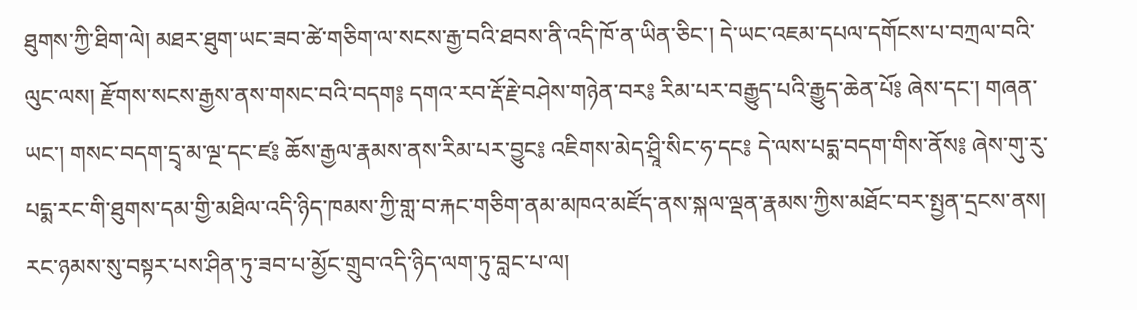ཐུགས་ཀྱི་ཐིག་ལེ། མཐར་ཐུག་ཡང་ཟབ་ཚེ་གཅིག་ལ་སངས་རྒྱ་བའི་ཐབས་ནི་འདི་ཁོ་ན་ཡིན་ཅིང་། དེ་ཡང་འཇམ་དཔལ་དགོངས་པ་བཀྲལ་བའི་ལུང་ལས། རྫོགས་སངས་རྒྱས་ནས་གསང་བའི་བདག༔ དགའ་རབ་རྡོ་རྗེ་བཤེས་གཉེན་བར༔ རིམ་པར་བརྒྱུད་པའི་རྒྱུད་ཆེན་པོ༔ ཞེས་དང་། གཞན་ཡང་། གསང་བདག་དྲྭ་མ་ལྔ་དང་ཛ༔ ཆོས་རྒྱལ་རྣམས་ནས་རིམ་པར་བྱུང༔ འཇིགས་མེད་ཤྲཱི་སིང་ཧ་དང༔ དེ་ལས་པདྨ་བདག་གིས་ནོས༔ ཞེས་གུ་རུ་པདྨ་རང་གི་ཐུགས་དམ་གྱི་མཐིལ་འདི་ཉིད་ཁམས་ཀྱི་གླ་བ་རྐང་གཅིག་ནམ་མཁའ་མཛོད་ནས་སྐལ་ལྡན་རྣམས་ཀྱིས་མཐོང་བར་སྤྱན་དྲངས་ནས། རང་ཉམས་སུ་བསྟར་པས་ཤིན་ཏུ་ཟབ་པ་མྱོང་གྲུབ་འདི་ཉིད་ལག་ཏུ་བླང་པ་ལ།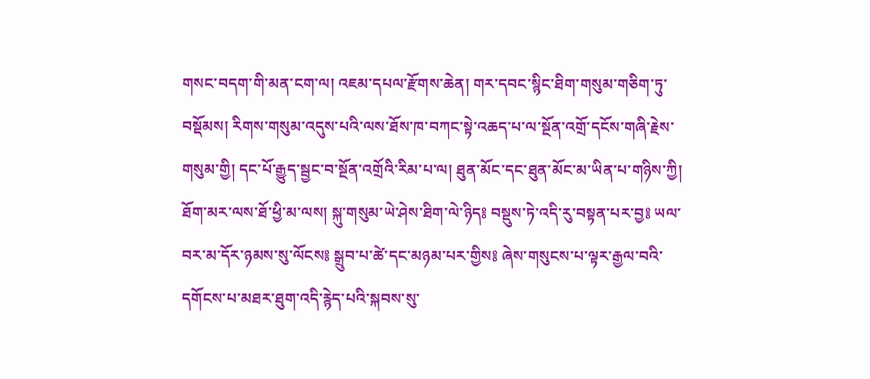གསང་བདག་གི་མན་ངག་ལ། འཇམ་དཔལ་རྫོགས་ཆེན། གར་དབང་སྙིང་ཐིག་གསུམ་གཅིག་ཏུ་བསྡོམས། རིགས་གསུམ་འདུས་པའི་ལས་ཐོས་ཁ་བཀང་སྟེ་འཆད་པ་ལ་སྔོན་འགྲོ་དངོས་གཞི་རྗེས་གསུམ་གྱི། དང་པོ་རྒྱུད་སྦྱང་བ་སྔོན་འགྲོའི་རིམ་པ་ལ། ཐུན་མོང་དང་ཐུན་མོང་མ་ཡིན་པ་གཉིས་ཀྱི། ཐོག་མར་ལས་ཐོ་ཕྱི་མ་ལས། སྐུ་གསུམ་ཡེ་ཤེས་ཐིག་ལེ་ཉིད༔ བསྡུས་ཏེ་འདི་རུ་བསྟན་པར་བྱ༔ ཡལ་བར་མ་དོར་ཉམས་སུ་ལོངས༔ སྒྲུབ་པ་ཚེ་དང་མཉམ་པར་གྱིས༔ ཞེས་གསུངས་པ་ལྟར་རྒྱལ་བའི་དགོངས་པ་མཐར་ཐུག་འདི་རྙེད་པའི་སྐབས་སུ་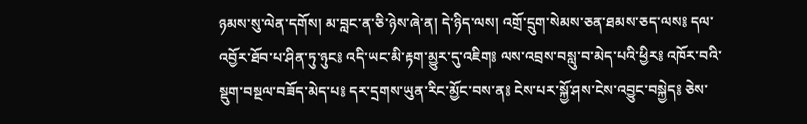ཉམས་སུ་ལེན་དགོས། མ་བླང་ན་ཅི་ཉེས་ཞེ་ན། དེ་ཉིད་ལས། འགྲོ་དྲུག་སེམས་ཅན་ཐམས་ཅད་ལས༔ དལ་འབྱོར་ཐོབ་པ་ཤིན་ཏུ་ཉུང༔ འདི་ཡང་མི་རྟག་མྱུར་དུ་འཇིག༔ ལས་འབྲས་བསླུ་བ་མེད་པའི་ཕྱིར༔ འཁོར་བའི་སྡུག་བསྔལ་བཟོད་མེད་པ༔ དར་དྲགས་ཡུན་རིང་མྱོང་བས་ན༔ ངེས་པར་སྐྱོ་ཤས་ངེས་འབྱུང་བསྐྱེད༔ ཅེས་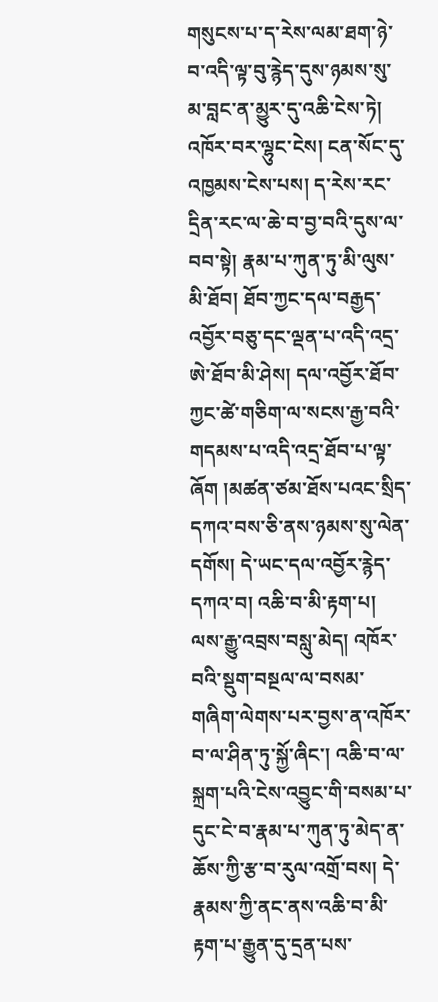གསུངས་པ་ད་རེས་ལམ་ཐག་ཉེ་བ་འདི་ལྟ་བུ་རྙེད་དུས་ཉམས་སུ་མ་བླང་ན་མྱུར་དུ་འཆི་ངེས་ཏེ། འཁོར་བར་ལྷུང་ངེས། ངན་སོང་དུ་འཁྱམས་ངེས་པས། ད་རེས་རང་དྲིན་རང་ལ་ཆེ་བ་བྱ་བའི་དུས་ལ་བབ་སྟེ། རྣམ་པ་ཀུན་ཏུ་མི་ལུས་མི་ཐོབ། ཐོབ་ཀྱང་དལ་བརྒྱད་འབྱོར་བཅུ་དང་ལྡན་པ་འདི་འདྲ་ཨེ་ཐོབ་མི་ཤེས། དལ་འབྱོར་ཐོབ་ཀྱང་ཚེ་གཅིག་ལ་སངས་རྒྱ་བའི་གདམས་པ་འདི་འདྲ་ཐོབ་པ་ལྟ་ཞོག །མཚན་ཙམ་ཐོས་པའང་སྲིད་དཀའ་བས་ཅི་ནས་ཉམས་སུ་ལེན་དགོས། དེ་ཡང་དལ་འབྱོར་རྙེད་དཀའ་བ། འཆི་བ་མི་རྟག་པ། ལས་རྒྱུ་འབྲས་བསླུ་མེད། འཁོར་བའི་སྡུག་བསྔལ་ལ་བསམ་གཞིག་ལེགས་པར་བྱས་ན་འཁོར་བ་ལ་ཤིན་ཏུ་སྐྱོ་ཞིང་། འཆི་བ་ལ་སྐྲག་པའི་ངེས་འབྱུང་གི་བསམ་པ་དུང་ངེ་བ་རྣམ་པ་ཀུན་ཏུ་མེད་ན་ཆོས་ཀྱི་རྩ་བ་རུལ་འགྲོ་བས། དེ་རྣམས་ཀྱི་ནང་ནས་འཆི་བ་མི་རྟག་པ་རྒྱུན་དུ་དྲན་པས་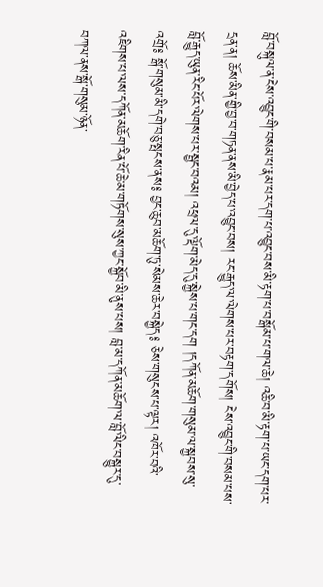བློ་བསྐུལ་ན་ངེས་འབྱུང་གི་བསམ་པ་རྣམ་པར་དག་པ་འབྱུང་བས་མི་རྟག་པ་བསྒོམ་པ་གལ་ཆེ། འཆི་བ་མི་རྟག་པ་ཡང་དག་པར་དྲན་ན། ཆོས་མིན་གྱི་བྱ་བ་གཏན་ནས་མི་བྱེད་པ་འབྱུང་བས། རང་རྒྱུད་ལ་ལེགས་པར་བརྟག་དགོས། ངེས་འབྱུང་གི་བསམ་པས་བློ་རྒྱུད་ཡུན་རིང་པོར་ལེགས་པར་སྦྱང་བའམ། འཕྲལ་དུ་ལྡོག་མེད་དུ་སྐྱེས་པ་གང་དག །དཀོན་མཆོག་གསུམ་ལ་སྐྱབས་སུ་འགྲོ༔ སྒོ་གསུམ་མི་དགེ་བཅུ་སྤངས་ནས༔ བྱང་ཆུབ་མཆོག་ཏུ་སེམས་ཆེར་བསྐྱེད༔ ཅེས་གསུངས་པ་ལྟར། འཁོར་བའི་འཇིགས་པ་ལས་དཀོན་མཆོག་རིན་པོ་ཆེ་མ་གཏོགས་སུས་ཀྱང་སྐྱོབ་མི་ནུས་པས། བླ་མ་དཀོན་མཆོག་ལ་བློ་ལིང་བསྐྱུར་དུ་བཀལ་ནས་སྒོ་གསུམ་ཉོན་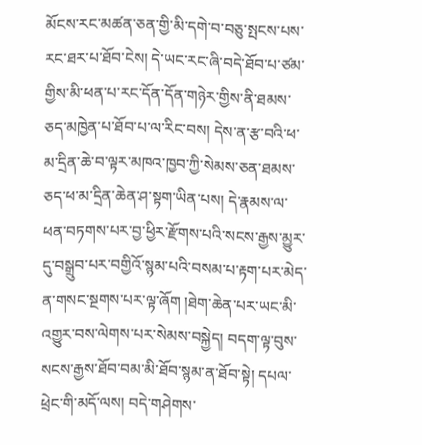མོངས་རང་མཚན་ཅན་གྱི་མི་དགེ་བ་བཅུ་སྤངས་པས་རང་ཐར་པ་ཐོབ་ངེས། དེ་ཡང་རང་ཞི་བདེ་ཐོབ་པ་ཙམ་གྱིས་མི་ཕན་པ་རང་དོན་དོན་གཉེར་གྱིས་ནི་ཐམས་ཅད་མཁྱེན་པ་ཐོབ་པ་ལ་རིང་བས། དེས་ན་རྩ་བའི་ཕ་མ་དྲིན་ཆེ་བ་ལྟར་མཁའ་ཁྱབ་ཀྱི་སེམས་ཅན་ཐམས་ཅད་ཕ་མ་དྲིན་ཆེན་ཤ་སྟག་ཡིན་པས། དེ་རྣམས་ལ་ཕན་བཏགས་པར་བྱ་ཕྱིར་རྫོགས་པའི་སངས་རྒྱས་མྱུར་དུ་བསྒྲུབ་པར་བགྱིའོ་སྙམ་པའི་བསམ་པ་རྟག་པར་མེད་ན་གསང་སྔགས་པར་ལྟ་ཞོག །ཐེག་ཆེན་པར་ཡང་མི་འགྱུར་བས་ལེགས་པར་སེམས་བསྐྱེད། བདག་ལྟ་བུས་སངས་རྒྱས་ཐོབ་བམ་མི་ཐོབ་སྙམ་ན་ཐོབ་སྟེ། དཔལ་ཕྲེང་གི་མདོ་ལས། བདེ་གཤེགས་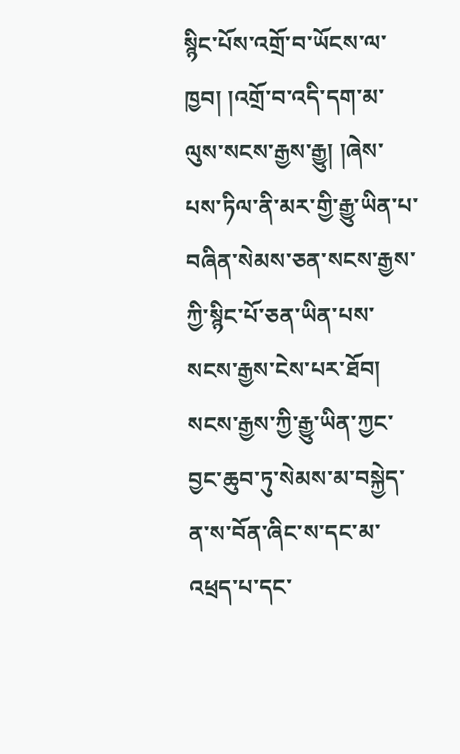སྙིང་པོས་འགྲོ་བ་ཡོངས་ལ་ཁྱབ། །འགྲོ་བ་འདི་དག་མ་ལུས་སངས་རྒྱས་རྒྱུ། །ཞེས་པས་ཏིལ་ནི་མར་གྱི་རྒྱུ་ཡིན་པ་བཞིན་སེམས་ཅན་སངས་རྒྱས་ཀྱི་སྙིང་པོ་ཅན་ཡིན་པས་སངས་རྒྱས་ངེས་པར་ཐོབ། སངས་རྒྱས་ཀྱི་རྒྱུ་ཡིན་ཀྱང་བྱང་ཆུབ་ཏུ་སེམས་མ་བསྐྱེད་ན་ས་བོན་ཞིང་ས་དང་མ་འཕྲད་པ་དང་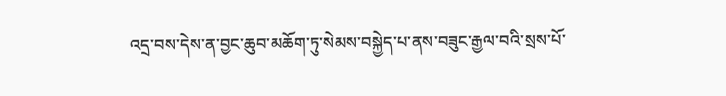འདྲ་བས་དེས་ན་བྱང་ཆུབ་མཆོག་ཏུ་སེམས་བསྐྱེད་པ་ནས་བཟུང་རྒྱལ་བའི་སྲས་པོ་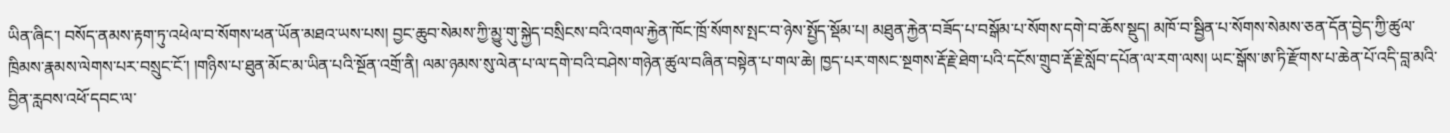ཡིན་ཞིང་། བསོད་ནམས་རྟག་ཏུ་འཕེལ་བ་སོགས་ཕན་ཡོན་མཐའ་ཡས་པས། བྱང་ཆུབ་སེམས་ཀྱི་མྱུ་གུ་སྐྱེད་བསྲིངས་བའི་འགལ་རྐྱེན་ཁོང་ཁྲོ་སོགས་སྤང་བ་ཉེས་སྤྱོད་སྡོམ་པ། མཐུན་རྐྱེན་བཟོད་པ་བསྒོམ་པ་སོགས་དགེ་བ་ཆོས་སྡུད། མཁོ་བ་སྦྱིན་པ་སོགས་སེམས་ཅན་དོན་བྱེད་ཀྱི་ཚུལ་ཁྲིམས་རྣམས་ལེགས་པར་བསྲུང་ངོ་། །གཉིས་པ་ཐུན་མོང་མ་ཡིན་པའི་སྔོན་འགྲོ་ནི། ལམ་ཉམས་སུ་ལེན་པ་ལ་དགེ་བའི་བཤེས་གཉེན་ཚུལ་བཞིན་བསྟེན་པ་གལ་ཆེ། ཁྱད་པར་གསང་སྔགས་རྡོ་རྗེ་ཐེག་པའི་དངོས་གྲུབ་རྡོ་རྗེ་སློབ་དཔོན་ལ་རག་ལས། ཡང་སྒོས་ཨ་ཏི་རྫོགས་པ་ཆེན་པོ་འདི་བླ་མའི་བྱིན་རླབས་འཕོ་དབང་ལ་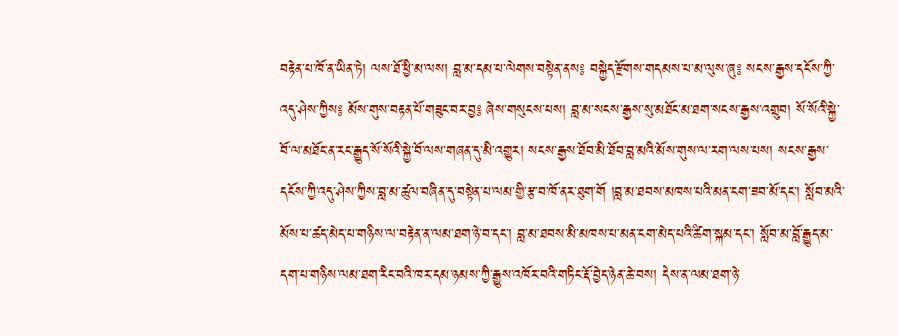བརྟེན་པ་ཁོ་ན་ཡིན་ཏེ། ལས་ཐོ་ཕྱི་མ་ལས། བླ་མ་དམ་པ་ལེགས་བསྟེན་ནས༔ བསྐྱེད་རྫོགས་གདམས་པ་མ་ལུས་ཞུ༔ སངས་རྒྱས་དངོས་ཀྱི་འདུ་ཤེས་ཀྱིས༔ མོས་གུས་བརྟན་པོ་གཟུང་བར་བྱ༔ ཞེས་གསུངས་པས། བླ་མ་སངས་རྒྱས་སུ་མཐོང་མ་ཐག་སངས་རྒྱས་འགྲུབ། སོ་སོའི་སྐྱེ་བོ་ལ་མཐོང་ན་རང་རྒྱུད་སོ་སོའི་སྐྱེ་བོ་ལས་གཞན་དུ་མི་འགྱུར། སངས་རྒྱས་ཐོབ་མི་ཐོབ་བླ་མའི་མོས་གུས་ལ་རག་ལས་པས། སངས་རྒྱས་དངོས་ཀྱི་འདུ་ཤེས་ཀྱིས་བླ་མ་ཚུལ་བཞིན་དུ་བསྟེན་པ་ལམ་གྱི་རྩ་བ་ཁོ་ནར་ཐུག་གོ །བླ་མ་ཐབས་མཁས་པའི་མན་ངག་ཟབ་མོ་དང་། སློབ་མའི་མོས་པ་ཚད་མེད་པ་གཉིས་ལ་བརྟེན་ན་ལམ་ཐག་ཉེ་བ་དང་། བླ་མ་ཐབས་མི་མཁས་པ་མན་ངག་མེད་པའི་ཚིག་སྐམ་དང་། སློབ་མ་བློ་རྒྱུད་མ་དག་པ་གཉིས་ལམ་ཐག་རིང་བའི་ཁར་དམ་ཉམས་ཀྱི་རྒྱུས་འཁོར་བའི་གཏིང་རྡོ་བྱེད་ཉེན་ཆེ་བས། དེས་ན་ལམ་ཐག་ཉེ་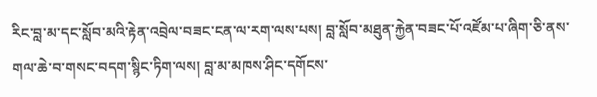རིང་བླ་མ་དང་སློབ་མའི་རྟེན་འབྲེལ་བཟང་ངན་ལ་རག་ལས་པས། བླ་སློབ་མཐུན་རྐྱེན་བཟང་པོ་འཛོམ་པ་ཞིག་ཅི་ནས་གལ་ཆེ་བ་གསང་བདག་སྙིང་ཏིག་ལས། བླ་མ་མཁས་ཤིང་དགོངས་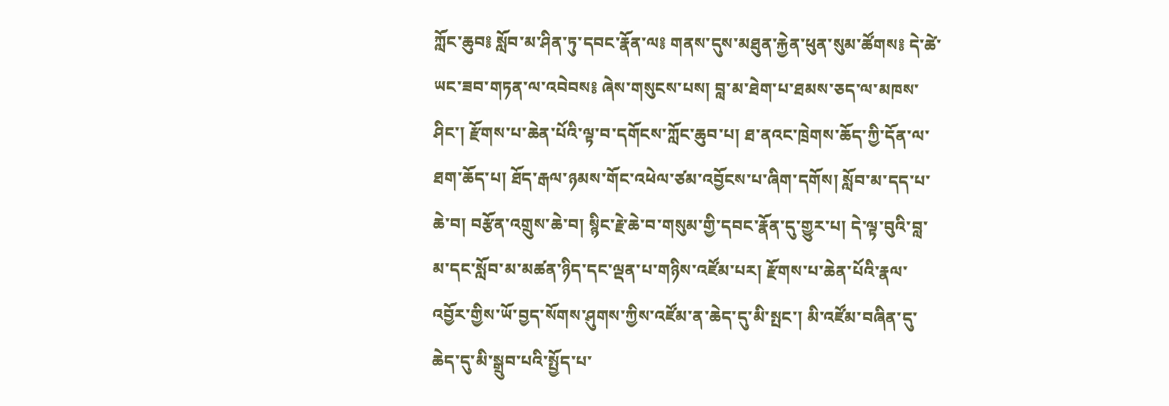ཀློང་ཆུབ༔ སློབ་མ་ཤིན་ཏུ་དབང་རྣོན་ལ༔ གནས་དུས་མཐུན་རྐྱེན་ཕུན་སུམ་ཚོགས༔ དེ་ཚེ་ཡང་ཟབ་གཏན་ལ་འབེབས༔ ཞེས་གསུངས་པས། བླ་མ་ཐེག་པ་ཐམས་ཅད་ལ་མཁས་ཤིང་། རྫོགས་པ་ཆེན་པོའི་ལྟ་བ་དགོངས་ཀློང་ཆུབ་པ། ཐ་ནའང་ཁྲེགས་ཆོད་ཀྱི་དོན་ལ་ཐག་ཆོད་པ། ཐོད་རྒལ་ཉམས་གོང་འཕེལ་ཙམ་འབྱོངས་པ་ཞིག་དགོས། སློབ་མ་དད་པ་ཆེ་བ། བརྩོན་འགྲུས་ཆེ་བ། སྙིང་རྗེ་ཆེ་བ་གསུམ་གྱི་དབང་རྣོན་དུ་གྱུར་པ། དེ་ལྟ་བུའི་བླ་མ་དང་སློབ་མ་མཚན་ཉིད་དང་ལྡན་པ་གཉིས་འཛོམ་པར། རྫོགས་པ་ཆེན་པོའི་རྣལ་འབྱོར་གྱིས་ཡོ་བྱད་སོགས་ཤུགས་ཀྱིས་འཛོམ་ན་ཆེད་དུ་མི་སྤང་། མི་འཛོམ་བཞིན་དུ་ཆེད་དུ་མི་སྒྲུབ་པའི་སྤྱོད་པ་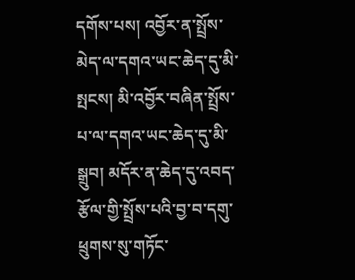དགོས་པས། འབྱོར་ན་སྤྲོས་མེད་ལ་དགའ་ཡང་ཆེད་དུ་མི་སྤངས། མི་འབྱོར་བཞིན་སྤྲོས་པ་ལ་དགའ་ཡང་ཆེད་དུ་མི་སྒྲུབ། མདོར་ན་ཆེད་དུ་འབད་རྩོལ་གྱི་སྤྲོས་པའི་བྱ་བ་དགུ་ཕྲུགས་སུ་གཏོང་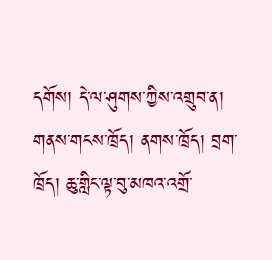དགོས། དེ་ལ་ཤུགས་ཀྱིས་འགྲུབ་ན། གནས་གངས་ཁྲོད། ནགས་ཁྲོད། བྲག་ཁྲོད། ཆུ་གླིང་ལྟ་བུ་མཁའ་འགྲོ་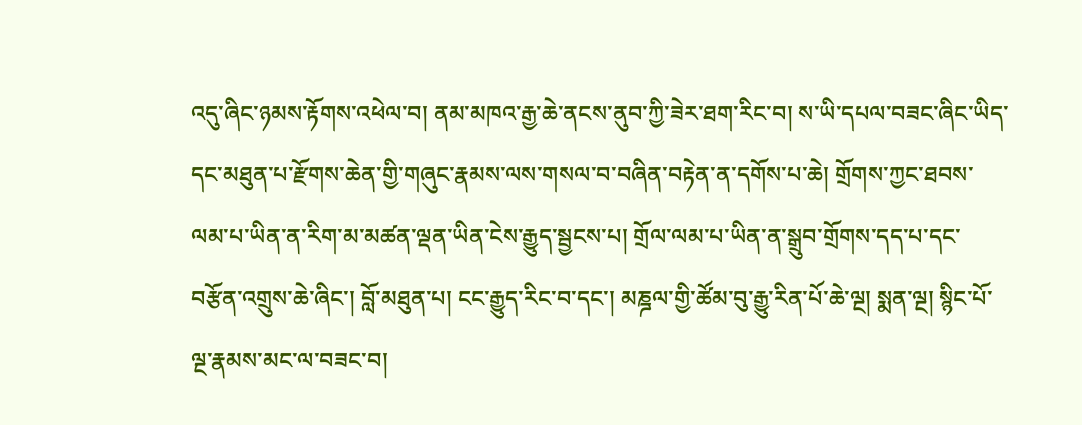འདུ་ཞིང་ཉམས་རྟོགས་འཕེལ་བ། ནམ་མཁའ་རྒྱ་ཆེ་ནངས་ནུབ་ཀྱི་ཟེར་ཐག་རིང་བ། ས་ཡི་དཔལ་བཟང་ཞིང་ཡིད་དང་མཐུན་པ་རྫོགས་ཆེན་གྱི་གཞུང་རྣམས་ལས་གསལ་བ་བཞིན་བརྟེན་ན་དགོས་པ་ཆེ། གྲོགས་ཀྱང་ཐབས་ལམ་པ་ཡིན་ན་རིག་མ་མཚན་ལྡན་ཡིན་ངེས་རྒྱུད་སྦྱངས་པ། གྲོལ་ལམ་པ་ཡིན་ན་སྒྲུབ་གྲོགས་དད་པ་དང་བརྩོན་འགྲུས་ཆེ་ཞིང་། བློ་མཐུན་པ། ངང་རྒྱུད་རིང་བ་དང་། མཎྜལ་གྱི་ཚོམ་བུ་རྒྱུ་རིན་པོ་ཆེ་ལྔ། སྨན་ལྔ། སྙིང་པོ་ལྔ་རྣམས་མང་ལ་བཟང་བ།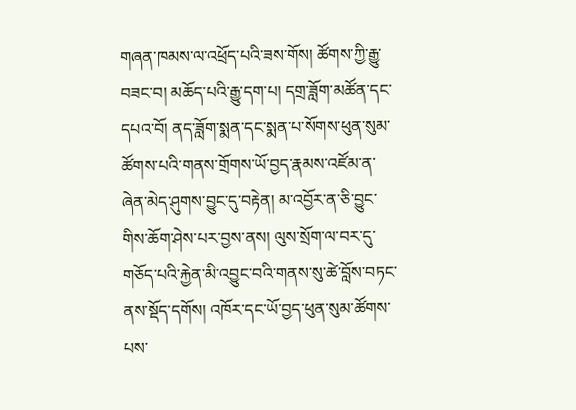གཞན་ཁམས་ལ་འཕྲོད་པའི་ཟས་གོས། ཚོགས་ཀྱི་རྒྱུ་བཟང་བ། མཆོད་པའི་རྒྱུ་དག་པ། དགྲ་ཟློག་མཚོན་དང་དཔའ་བོ། ནད་ཟློག་སྨན་དང་སྨན་པ་སོགས་ཕུན་སུམ་ཚོགས་པའི་གནས་གྲོགས་ཡོ་བྱད་རྣམས་འཛོམ་ན་ཞེན་མེད་ཤུགས་བྱུང་དུ་བརྟེན། མ་འབྱོར་ན་ཅི་བྱུང་གིས་ཆོག་ཤེས་པར་བྱས་ནས། ལུས་སྲོག་ལ་བར་དུ་གཅོད་པའི་རྐྱེན་མི་འབྱུང་བའི་གནས་སུ་ཚེ་བློས་བཏང་ནས་སྡོད་དགོས། འཁོར་དང་ཡོ་བྱད་ཕུན་སུམ་ཚོགས་པས་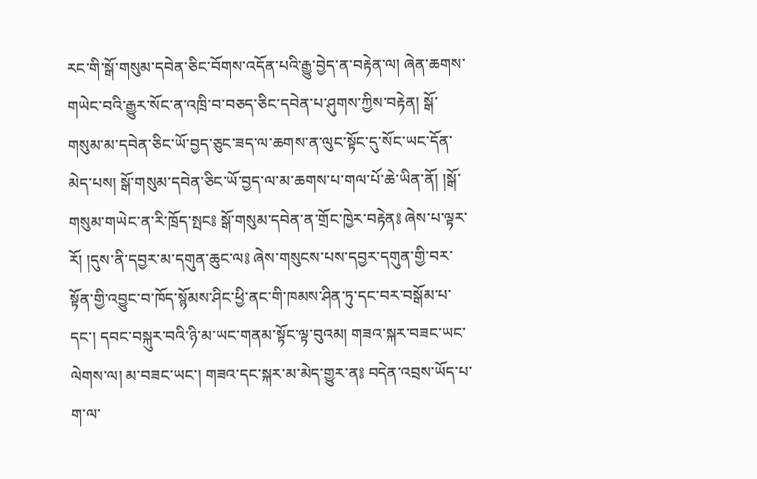རང་གི་སྒོ་གསུམ་དབེན་ཅིང་བོགས་འདོན་པའི་རྒྱུ་བྱེད་ན་བརྟེན་ལ། ཞེན་ཆགས་གཡེང་བའི་རྒྱུར་སོང་ན་འཁྲི་བ་བཅད་ཅིང་དབེན་པ་ཤུགས་ཀྱིས་བརྟེན། སྒོ་གསུམ་མ་དབེན་ཅིང་ཡོ་བྱད་ཅུང་ཟད་ལ་ཆགས་ན་ལུང་སྟོང་དུ་སོང་ཡང་དོན་མེད་པས། སྒོ་གསུམ་དབེན་ཅིང་ཡོ་བྱད་ལ་མ་ཆགས་པ་གལ་པོ་ཆེ་ཡིན་ནོ། །སྒོ་གསུམ་གཡེང་ན་རི་ཁྲོད་སྤང༔ སྒོ་གསུམ་དབེན་ན་གྲོང་ཁྱེར་བརྟེན༔ ཞེས་པ་ལྟར་རོ། །དུས་ནི་དབྱར་མ་དགུན་ཆུང་ལ༔ ཞེས་གསུངས་པས་དབྱར་དགུན་གྱི་བར་སྟོན་གྱི་འབྱུང་བ་ཁོད་སྙོམས་ཤིང་ཕྱི་ནང་གི་ཁམས་ཤིན་ཏུ་དང་བར་བསྒོམ་པ་དང་། དབང་བསྐུར་བའི་ཉི་མ་ཡང་གནམ་སྟོང་ལྟ་བུའམ། གཟའ་སྐར་བཟང་ཡང་ལེགས་ལ། མ་བཟང་ཡང་། གཟའ་དང་སྐར་མ་མེད་གྱུར་ན༔ བདེན་འབྲས་ཡོད་པ་ག་ལ་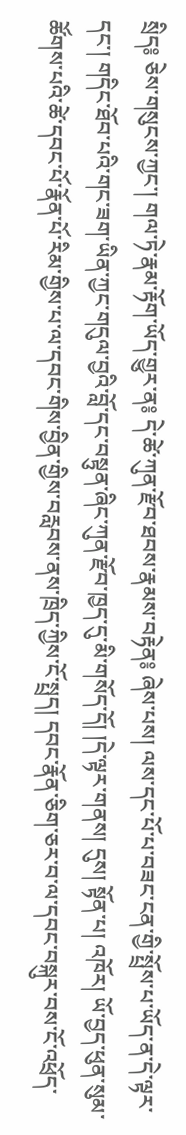སྲིད༔ ཅེས་གསུངས་ཀྱང་། གལ་ཏེ་རྣམ་རྟོག་ཡོད་གྱུར་ན༔ དེ་ཚེ་ཀུན་རྫོབ་ཐབས་རྣམས་བརྟེན༔ ཞེས་པས། ལས་དང་པོ་པ་བཟང་ངན་གྱི་སྤྲོས་པ་ཡོད་ན་དེ་ལྟར་དང་། གདིང་ཐོབ་པའི་གང་ཟག་ཡིན་ཀྱང་གདུལ་བྱའི་བློ་དང་བསྟུན་ཞིང་ཀུན་རྫོབ་ཁྱད་དུ་མི་གསོད་དོ། །དེ་ལྟར་གནས། དུས། སྟོན་པ། འཁོར། ཡོ་བྱད་ཕུན་སུམ་ཚོགས་པའི་ཚེ་དབང་པོ་རྣོན་པོ་རིམ་གྱིས་པ་ལ་དབང་གིས་བྱིན་གྱིས་བརླབས་ནས་ཁྲིད་ཀྱིས་ངོ་སྤྲད། དབང་རྣོན་ཅིག་ཅར་བ་ལ་དབང་བསྐུར་བས་ངོ་འཕྲོད་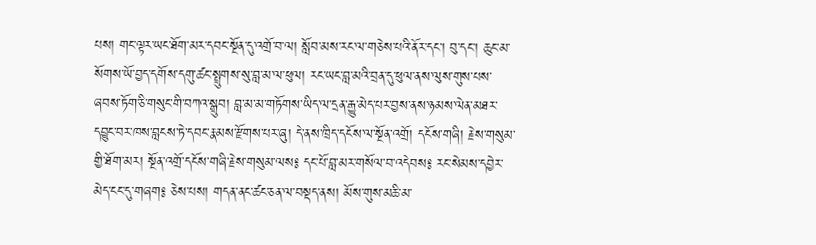པས། གང་ལྟར་ཡང་ཐོག་མར་དབང་སྔོན་དུ་འགྲོ་བ་ལ། སློབ་མས་རང་ལ་གཅེས་པའི་ནོར་དང་། བུ་དང་། ཆུང་མ་སོགས་ཡོ་བྱད་དགོས་དགུ་ཚང་སྤྲུགས་སུ་བླ་མ་ལ་ཕུལ། རང་ཡང་བླ་མའི་བྲན་དུ་ཕུལ་ནས་ལུས་གུས་པས་ཞབས་ཏོག་ཅི་གསུང་གི་བཀའ་སྒྲུབ། བླ་མ་མ་གཏོགས་ཡིད་ལ་དྲན་རྒྱུ་མེད་པར་བྱས་ནས་ཉམས་ལེན་མཐར་དབྱུང་བར་ཁས་བླངས་ཏེ་དབང་རྣམས་རྫོགས་པར་ཞུ། དེ་ནས་ཁྲིད་དངོས་ལ་སྔོན་འགྲོ། དངོས་གཞི། རྗེས་གསུམ་གྱི་ཐོག་མར། སྔོན་འགྲོ་དངོས་གཞི་རྗེས་གསུམ་ལས༔ དང་པོ་བླ་མར་གསོལ་བ་འདེབས༔ རང་སེམས་དབྱེར་མེད་ངང་དུ་གཞག༔ ཅེས་པས། གདན་ནང་ཚང་ཅན་ལ་བསྡད་ནས། མོས་གུས་མཆི་མ་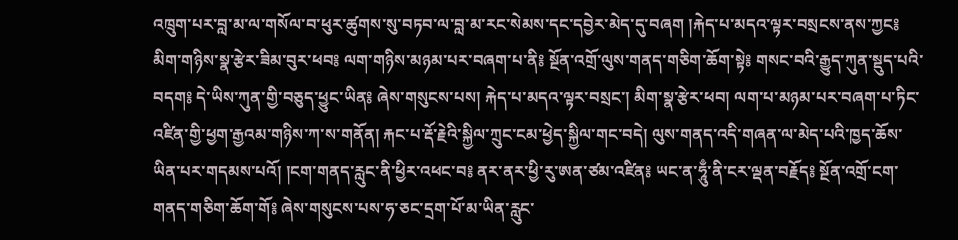འཁྲུག་པར་བླ་མ་ལ་གསོལ་བ་ཕུར་ཚུགས་སུ་བཏབ་ལ་བླ་མ་རང་སེམས་དང་དབྱེར་མེད་དུ་བཞག །རྐེད་པ་མདའ་ལྟར་བསྲངས་ནས་ཀྱང༔ མིག་གཉིས་སྣ་རྩེར་ཟིམ་བུར་ཕབ༔ ལག་གཉིས་མཉམ་པར་བཞག་པ་ནི༔ སྔོན་འགྲོ་ལུས་གནད་གཅིག་ཆོག་སྟེ༔ གསང་བའི་རྒྱུད་ཀུན་སྡུད་པའི་བདག༔ དེ་ཡིས་ཀུན་གྱི་བཅུད་ཕྱུང་ཡིན༔ ཞེས་གསུངས་པས། རྐེད་པ་མདའ་ལྟར་བསྲང་། མིག་སྣ་རྩེར་ཕབ། ལག་པ་མཉམ་པར་བཞག་པ་ཏིང་འཛིན་གྱི་ཕྱག་རྒྱའམ་གཉིས་ཀ་ས་གནོན། རྐང་པ་རྡོ་རྗེའི་སྐྱིལ་ཀྲུང་ངམ་ཕྱེད་སྐྱིལ་གང་བདེ། ལུས་གནད་འདི་གཞན་ལ་མེད་པའི་ཁྱད་ཆོས་ཡིན་པར་གདམས་པའོ། །ངག་གནད་རླུང་ནི་ཕྱིར་འཕང་བ༔ ནར་ནར་ཕྱི་རུ་ཨན་ཙམ་འཛིན༔ ཡང་ན་ཧཱུྃ་ནི་ངར་ལྡན་བརྗོད༔ སྔོན་འགྲོ་ངག་གནད་གཅིག་ཆོག་གོ༔ ཞེས་གསུངས་པས་ཧ་ཅང་དྲག་པོ་མ་ཡིན་རླུང་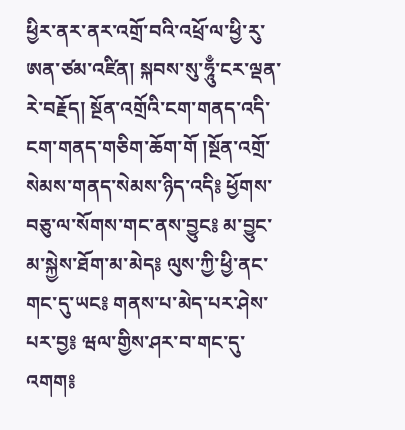ཕྱིར་ནར་ནར་འགྲོ་བའི་འཕྲོ་ལ་ཕྱི་རུ་ཨན་ཙམ་འཛིན། སྐབས་སུ་ཧཱུྃ་ངར་ལྡན་རེ་བརྗོད། སྔོན་འགྲོའི་ངག་གནད་འདི་ངག་གནད་གཅིག་ཆོག་གོ །སྔོན་འགྲོ་སེམས་གནད་སེམས་ཉིད་འདི༔ ཕྱོགས་བཅུ་ལ་སོགས་གང་ནས་བྱུང༔ མ་བྱུང་མ་སྐྱེས་ཐོག་མ་མེད༔ ལུས་ཀྱི་ཕྱི་ནང་གང་དུ་ཡང༔ གནས་པ་མེད་པར་ཤེས་པར་བྱ༔ ཝལ་གྱིས་ཤར་བ་གང་དུ་འགག༔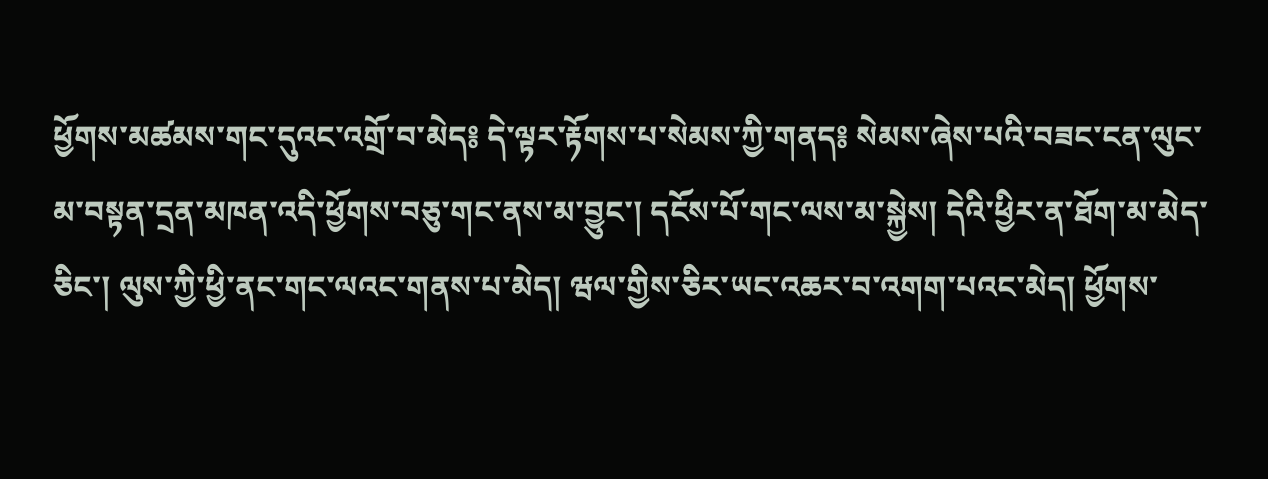ཕྱོགས་མཚམས་གང་དུའང་འགྲོ་བ་མེད༔ དེ་ལྟར་རྟོགས་པ་སེམས་ཀྱི་གནད༔ སེམས་ཞེས་པའི་བཟང་ངན་ལུང་མ་བསྟན་དྲན་མཁན་འདི་ཕྱོགས་བཅུ་གང་ནས་མ་བྱུང་། དངོས་པོ་གང་ལས་མ་སྐྱེས། དེའི་ཕྱིར་ན་ཐོག་མ་མེད་ཅིང་། ལུས་ཀྱི་ཕྱི་ནང་གང་ལའང་གནས་པ་མེད། ཝལ་གྱིས་ཅིར་ཡང་འཆར་བ་འགག་པའང་མེད། ཕྱོགས་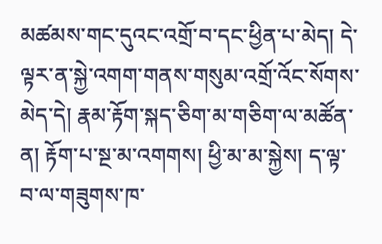མཚམས་གང་དུའང་འགྲོ་བ་དང་ཕྱིན་པ་མེད། དེ་ལྟར་ན་སྐྱེ་འགག་གནས་གསུམ་འགྲོ་འོང་སོགས་མེད་དེ། རྣམ་རྟོག་སྐད་ཅིག་མ་གཅིག་ལ་མཚོན་ན། རྟོག་པ་སྔ་མ་འགགས། ཕྱི་མ་མ་སྐྱེས། ད་ལྟ་བ་ལ་གཟུགས་ཁ་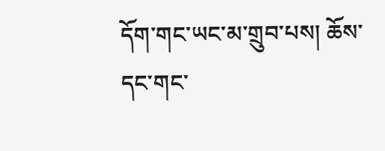དོག་གང་ཡང་མ་གྲུབ་པས། ཆོས་དང་གང་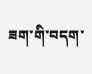ཟག་གི་བདག་